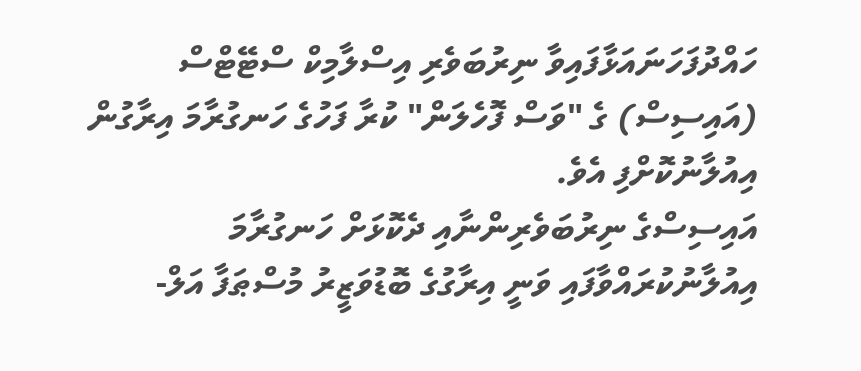ހައްދުފަހަނައަޅާފައިވާ ނިރުބަވެރި އިސްލާމިކް ސްޓޭޓްސް (އައިސިސް) ގެ "ވަސް ފޮހެލަން" ކުރާ ފަހުގެ ހަނގުރާމަ އިރާގުން އިއުލާނުކޮށްފި އެވެ.
އައިސިސްގެ ނިރުބަވެރިންނާއި ދެކޮޅަށް ހަނގުރާމަ އިއުލާނުކުރައްވާފައި ވަނީ އިރާގުގެ ބޮޑުވަޒީރު މުސްޠަފާ އަލް-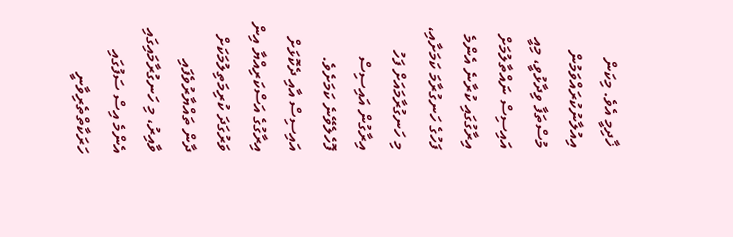ޚާދިމީ އެވެ. މިކަން އިއުލާނުކުރައްވަމުން މުސްތަފާ ވިދާޅުވީ، މިއީ އައިސިސް ނައްތާލުމަށް އިރާގުގައި ކުރާނެ އެންމެ ފަހުގެ ހަނގުރާމަ ކަމަށާއި، މި ހަނގުރާމައަށް ފަހު އިރާގުން އައިސިސް ފޮހެލެވޭނެ ކަމަށެވެ.
އައިސިސް އާއި ދެކޮޅަށް އިރާގުގެ އަސްކަރިއްޔާ އިން ވަރުގަދަ ކުރިމަތިލުމަކަށް ދާން ތައްޔާރުވެފައި ވާއިރު، މި ހަނގުރާމައިގައި އެންމެ އިސް ސަފުގައި ހަރަކާތްތެރިވާނީ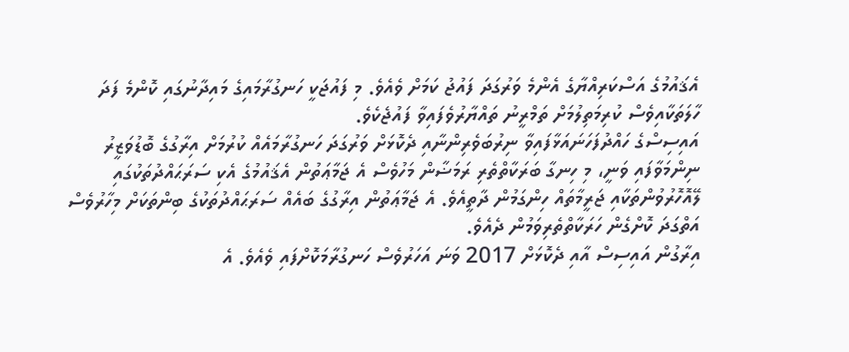އެޤައުމުގެ އަސްކަރިއްޔާގެ އެންމެ ވަރުގަދަ ފައުޖު ކަމަށް ވެއެވެ. މި ފައުޖަކީ ހަނގުރާމައިގެ މައިދާނުގައި ކޮންމެ ފަދަ ހާލަތަކާއިވެސް ކުރިމަތިލުމަށް ތަމްރީނު ތައްޔާރުވެފައިވާ ފައުޖެކެވެ.
އައިސިސްގެ ހައްދުފަހަނައަޅާފައިވާ ނިރުބަވެރިންނާއި ދެކޮޅަށް ވަރުގަދަ ހަނގުރާމައެއް ކުރުމަށް އިރާގުގެ ބޮޑުވަޒީރު ނިންމަވާފައި ވަނީ، މި ހިނގާ ބަރަކާތްތެރި ރަމަޟާން މަހުވެސް އެ ޖަމާޢަތުން އެޤައުމުގެ އެކި ސަރަޙައްދުތަކުގައި ލޭއޮހޮރުވުންތަކާއި ޖަރީމާތައް ހިންގަމުން ދާތީއެވެ. އެ ޖަމާޢަތުން އިރާގުގެ ބައެއް ސަރަޙައްދުތަކުގެ ބިންތަކަށް މިހާރުވެސް އަތްގަދަ ކޮށްގެން ހަރަކާތްތެރިވަމުން ދެއެވެ.
އިރާގުން އައިސިސް އާއި ދެކޮޅަށް 2017 ވަނަ އަހަރުވެސް ހަނގުރާމަކޮށްފައި ވެއެވެ. އެ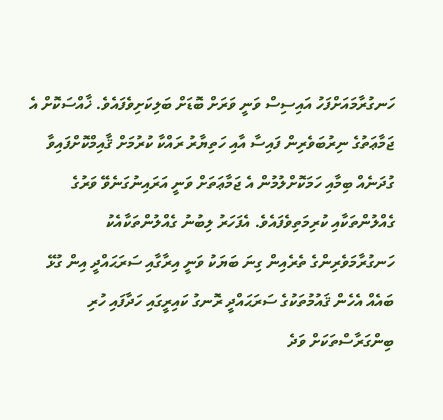ހަނގުރާމައަށްފަހު އައިސިސް ވަނީ ވަރަށް ބޮޑަށް ބަލިކަށިވެފައެވެ. ޚާއްސަކޮށް އެ ޖަމާޢަތުގެ ނިރުބަވެރިން ފައިސާ އާއި ހަތިޔާރު ރައްކާ ކުރުމަށް ޤާއިމްކޮށްފައިވާ ގުދަނެއް ބިމާއި ހަމަކޮށްލުމުން އެ ޖަމާޢަތަށް ވަނީ އަރައިނުގަނެވޭ ވަރުގެ ގެއްލުންތަކާއި ކުރިމަތިވެފައެވެ. އެފަހަރު ލިބުނު ގެއްލުންތަކާއެކު ހަނގުރާމަވެރިންގެ ތެރެއިން ގިނަ ބަޔަކު ވަނީ އިރާގާއި ސަރަޙައްދީ އިން ގުޅޭ ބައެއް އެހެން ޤައުމުތަކުގެ ސަރަޙައްދީ ރޮނގު ކައިރީގައި ހަދާފައި ހުރި ބިންގަރާސްތަކަށް ވަދެ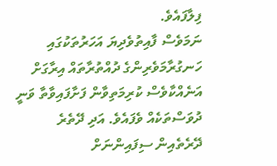ފިލާފައެވެ.
ނަމަވެސް ފާއިތުވެދިޔަ އަހަރުތަކުގައި ހަނގުރާމަވެރިންގެ ދުއްތުރާތައް އިރާގަށް އަނެއްކާވެސް ކުރިމަތިވާން ފަށާފައިވާތާ ވަނީ ދުވަސްތަކެއް ވެފައެވެ. އަދި ދޭތެރެ ދޭރެތެއިން ސިފައިންނަށް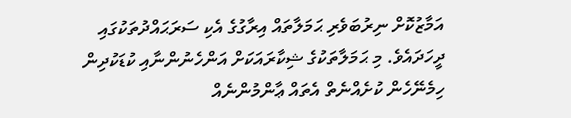އަމާޒުކޮށް ނިރުބަވެރި ޙަމަލާތައް އިރާގުގެ އެކި ސަރަޙައްދުތަކުގައި ދީހަދައެވެ. މި ޙަމަލާތަކުގެ ޝިކާރައަކަށް އަންހެނުންނާއި ކުޑަކުދިން ހިމެނޭހެން ކުށެއްނެތް އެތައް ޢާންމުންނެއް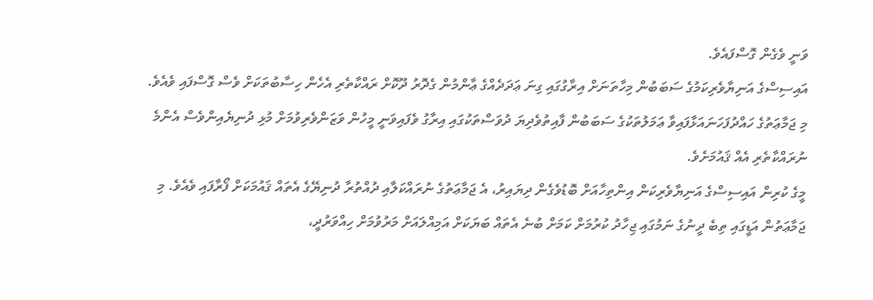ވަނީ ވެގެން ގޮސްފައެވެ.
އައިސިސްގެ އަނިޔާވެރިކަމުގެ ސަބަބުން މިހާތަނަށް އިރާގުގައި ގިނަ ޢަދަދެއްގެ ޢާންމުން ގެދޮރު ދޫކޮށް ރައްކާތެރި އެހެން ހިސާބުތަކަށް ވެސް ގޮސްފައި ވެއެވެ. މި ޖަމާޢަތުގެ ހައްދުފަހަނައަޅާފައިވާ ޢަމަލުތަކުގެ ސަބަބުން ފާއިތުވެދިޔަ ދުވަސްތަކުގައި އިރާގު ވެފައިވަނީ މީހުން ވަޒަންވެރިވުމަށް މުޅި ދުނިޔެއިންވެސް އެންމެ ނުރައްކާތެރި އެއް ޤައުމަށެވެ.
މީގެ ކުރިން އައިސިސްގެ އަނިޔާވެރިކަން އިންތިހާއަށް ބޮޑުވެގެން ދިޔައިރު، އެ ޖަމާޢަތުގެ ނުރައްކަލާއި ދުއްތުރާ ދުނިޔޭގެ އެތައް ޤައުމަކަށް ފޯރާފައި ވެއެވެ. މި ޖަމާޢަތުން އަޑީގައި ތިބެ ދީނުގެ ނަމުގައި ޖިހާދު ކުރުމަށް ކަމަށް ބުނެ އެތައް ބަޔަކަށް އަމިއްލައަށް މަރުވުމަށް ހިއްވަރުދީ،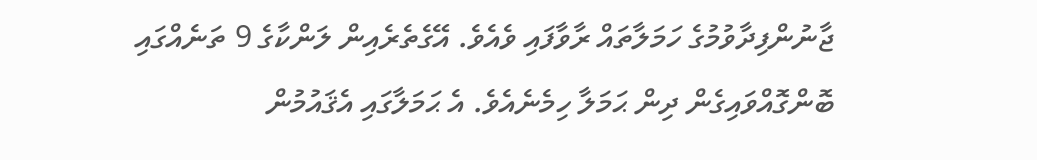ޖާނުންފިދާވުމުގެ ހަމަލާތައް ރާވާފައި ވެއެވެ. އޭގެތެރެއިން ލަންކާގެ 9 ތަނެއްގައި ބޮންގޮއްވައިގެން ދިން ޙަމަލާ ހިމެނެއެވެ. އެ ޙަމަލާގައި އެޤައުމުން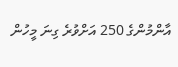އާންމުންގެ 250 އަށްވުރެ ގިނަ މީހުން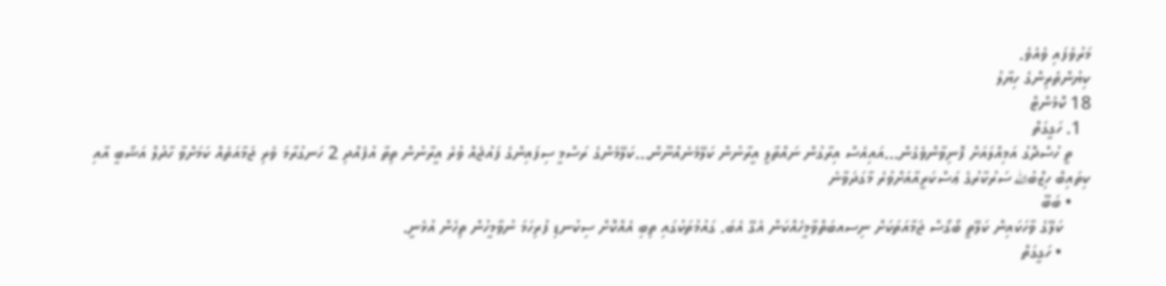މަރުވެފައި ވެއެވެ.
ކިޔުންތެރިންގެ ހިޔާލު
18 ކޮމެންޓް
  1. ހަގީގަތް
    ތީ ހުސްދޮގު އަމިއްލައަށް ފޮނިވާންވެގެން...އައިއެސް އިރާގުން ނައްތާލީ އީރާނުން ކަލޭމެނެއްނޫން...ކަލޭމެންގެ ރަސްމީ ސިފައިންގެ ފައުޖެއް ވުރެ އީރާނުން ތިތާ އުފެއްދި 2 ހަނގުރާމަ ވެރި ޖަމާއަތެއް ކަމަށްވާ ހާދުލް އަޝާބީ އާއި ކިތައިބް ހިޒްބުالله ސަރުކާރުގެ ޢަސްކަރީއާއަށްވުރެ މާގަދަވާނެ
    • ބަބޫ
      ކަލޭގެ ވާހަކައިން ކަލޭތީ ބޯގޯސް ޖަމާއަތަކަށް ނިސއބަތްވާމީހެއްކަން އެގޭ އެބަ. ގައުމުތަކުގައި ތިބި އެއްކޮށް ސިކުނޑި ފުރިހަމަ ނުވާމީހުން ތިހެން އުޅެނީ.
      • ހަގީގަތް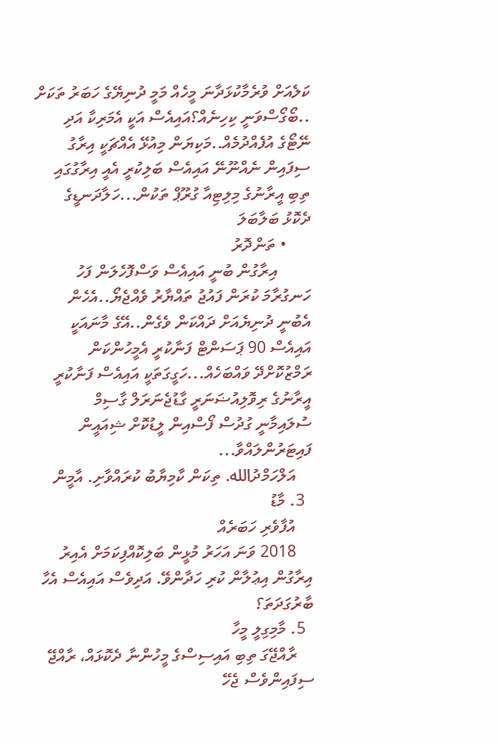ކަލެއަށް ވުރެމާކުޅަދާނަ މީހެއް މަމީ ދުނިޔޭގެ ހަބަރު ތަކަށް ..ބޯގޯސްވަނީ ކިހިނެއް؟އައިއެސް އަކީ އެމަރިކާ އަދި ނޭޓޯގެ އުފެއްދުމެއް..މަކިޔަން މިއުޅޭ އެއްޗަކީ އިރާގު ސިފައިން ނެއްނޫނޭ އައިއެސް ބަލިކުރީ އެއީ އިރާގުގައި ތިބި އީރާނުގެ މިލިޓިއާ ގުރޫޕް ތަކުން...ހަލާދަނޑީގެ ދެކޮޅު ބަލާބަލަ
      • ތަންދޮރު
        އިރާގުން ބުނީ އައިއެސް ވަސްފޮހެލަން ފަހު ހަނގުރާމަ ކުރަން ފައުޖު ތައްޔާރު ވެއްޖެޔޯ..އެހެން އެބުނީ ދުނިޔެއަށް ދައްކަން ވެގެން..އޭގެ މާނައަކީ އައިއެސް 90 ޕަސަންޓް ފަނާކުރީ އެމީހުންކަން ރަމްޒުކޮށްދޭ ވައްބަހެއް...ހަގީގަތަކީ އައިއެސް ފަނާކުރީ އީރާނުގެ ރިވޮލިއުޟަނަރީ ގާޑުޖެނަރަލް ގާސިމް ސުލައިމާނީ ގުދުސް ފޯސްއިން ލީޑުކޮށް ޝިއައީން ފައިޓަރުންލައްވާ...
    އަލްހަމްދުالله. ތިކަން ކާމިޔާބު ކުރައްވާށި. އާމީން
  3. މާޑު
    އުފާވެރި ހަބަރެއް
    2018 ވަނަ އަހަރު މުޅީން ބަލިކޮއްފިކަމަށް އެއިރު އިރާގުން އިޢުލާން ކުރި ހަދާންވޭ. އަދިވެސް އައިއެސް އެހާ ބާރުގަދަތަ؟
  5. މާމިގިލީ މީހާ
    ރާއްޖޭގަ ތިބި އައިސިސްގެ މީހުންނާ ދެކޮޅައް، ރާއްޖޭ ސިފައިންވެސް ޖެހޭ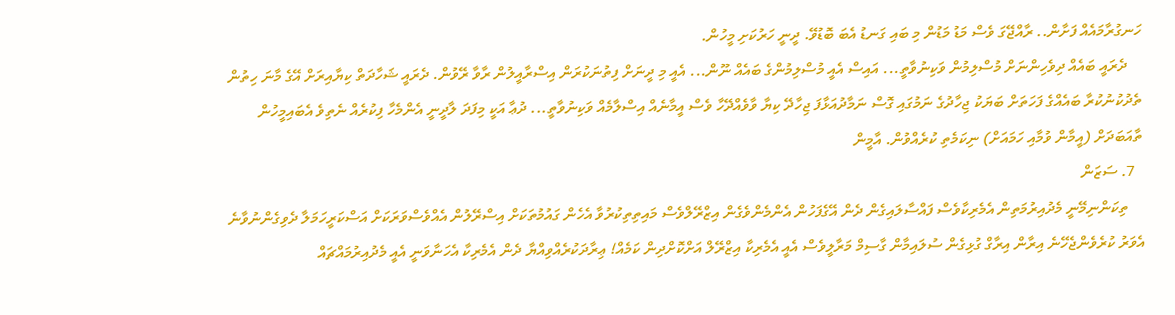ހަނގުރާމައެއް ފަށާން.. ރާއްޖޭގަ ވެސް މަޑު މަޑުން މި ބައި ގަނޑު އެބަ ބޮޑުވޭ. ދީނީ ހަރުކަށި މީހުން.
    ދެރައީ ބައެއް ދިވެހިންނަށް މުސްލިމުން ވަކިނުވާތީ... އައިސް އެއީ މުސްލިމުންގެ ބައެއް ނޫން... އެއީ މި ދީނަށް ފިތުނަކުރަން އިސްރާއީލުން ރާވާ ރޭވުން. ދެރައީ ޝަހާދަތް ކިޔާއިރަށް އޭގެ މާނަ ހިތުން ތެދުކުނުކުރާ ބައެއްގެ ފަހަތަށް ބަޔަކު ޖިހާދުގެ ނަމުގައި ގޮސް ނަމާދުއަޅާފަ ޖިހާދޭ ކިޔާ ވާވެއްދޭހާ ވެސް އީމާނެއް އިސްލާމެއް ވަކިނުވާތީ... ދުޢާ އަކީ މިފަދަ ލާދީނީ އެންމެހާ ފިކުރެއް ނެތިވެ އެބައިމީހުން ތާއަބަދަށް (އީމާން ވުމާއި ހަމައަށް) ނިކަމެތި ކުރެއްވުން. އާމީން
  7. ސަޒަން
    ތިކަންނިމޭނީ މެދުއިރުމަތިން އެމެރިކާވެސް ފައްސާލައިގެން ދެން އޭގެފަހުން އެންމެންވެގެން އިޒްރޭލްވެސް މައިތިތިކުރުވާ އެހެން ގައުމުތަކަށް އިސްރޭލުން އެއްވެސްވަރަކަށް އަސްކަރީހަމަލާ ދެވިގެންނުވާނެ އެވަރު ކުރެވެންޖެހޭނެ އިރާން އިރާގް ގުޅިގެން ސުލައިމާން ގާސިމް މަރާލީވެސް އެއީ އެމެރިކާ އިޒްރޭލް އަށްކޮށްދިން ކަމެއް! ޢިރާދަކުރެއްވިއްޔާ ދެން އެމެރިކާ އެހަނާވަނީ އެއީ މެދުއިރުމައްޗައް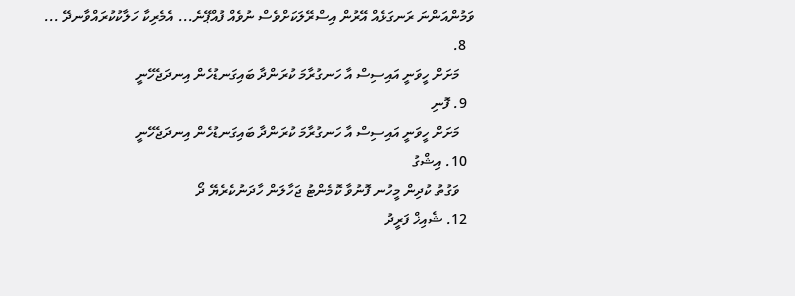ވަމުންއަންނަ ރަނގަޅެއް އޭރުން އިސްރޭލަކަށްވެސް ނުވެއް ފުއްޕޭނެ... އެމެރިކާ ހަލާކުކުރައްވާނދޭ ...
  8.
    މަށަށް ހީވަނީ އައިސިސް އާ ހަނގުރާމަ ކުރަންދާ ބައިގަނޑުހެން އިނދަޖެހޭނީ
  9. ފޮނި
    މަށަށް ހީވަނީ އައިސިސް އާ ހަނގުރާމަ ކުރަންދާ ބައިގަނޑުހެން އިނދަޖެހޭނީ
  10. އިޝްގު
    ވަގުތު ކުދިން މީހުނ ފޮނުވާ ކޮމެންޓު ޖަހާލަން ހާދަނުކެރެޔޭ ދޯ
  12. ޝެއިޚް ފަރީދު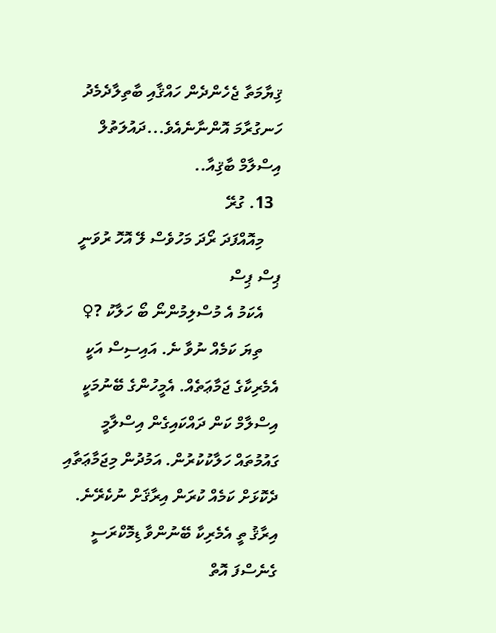ޤިޔާމަތާ ޖެހެންދެން ހައްޤާއި ބާތިލާދެމެދު ހަނގުރާމަ އޮންނާނެއެވެ...ދައުލަތުލް އިސްލާމް ބާޤިއާ..
  13. ގުރޭ
    މިއޮއްފަދަ ރޯދަ މަހުވެސް ލޭ އޮހޮ ރުވަނީ ޕިސް ޕިސް
    އެކަމު އެ މުސްލިމުންނޯ ބޯ ހަލާކު ?♀
    ތިޔަ ކަމެއް ނުވާ ނެ. އައިސިސް އަކީ އެމެރިކާގެ ޖަމާޢަތެއް. އެމީހުންގެ ބޭނުމަކީ އިސްލާމް ކަން ދައްކައިގެން އިސްލާމީ ގައުމުތައް ހަލާކުކުރުން. އަމުދުން މިޖަމާޢަތާއި ދެކޮޅަށް ކަމެއް ކުރަން އިރާޤަށް ނުކެރޭނެ. އިރާޤު ތީ އެމެރިކާ ބޭނުންވާ ޑިމޮކްރަސީ ގެނެސްފަ އޮތް